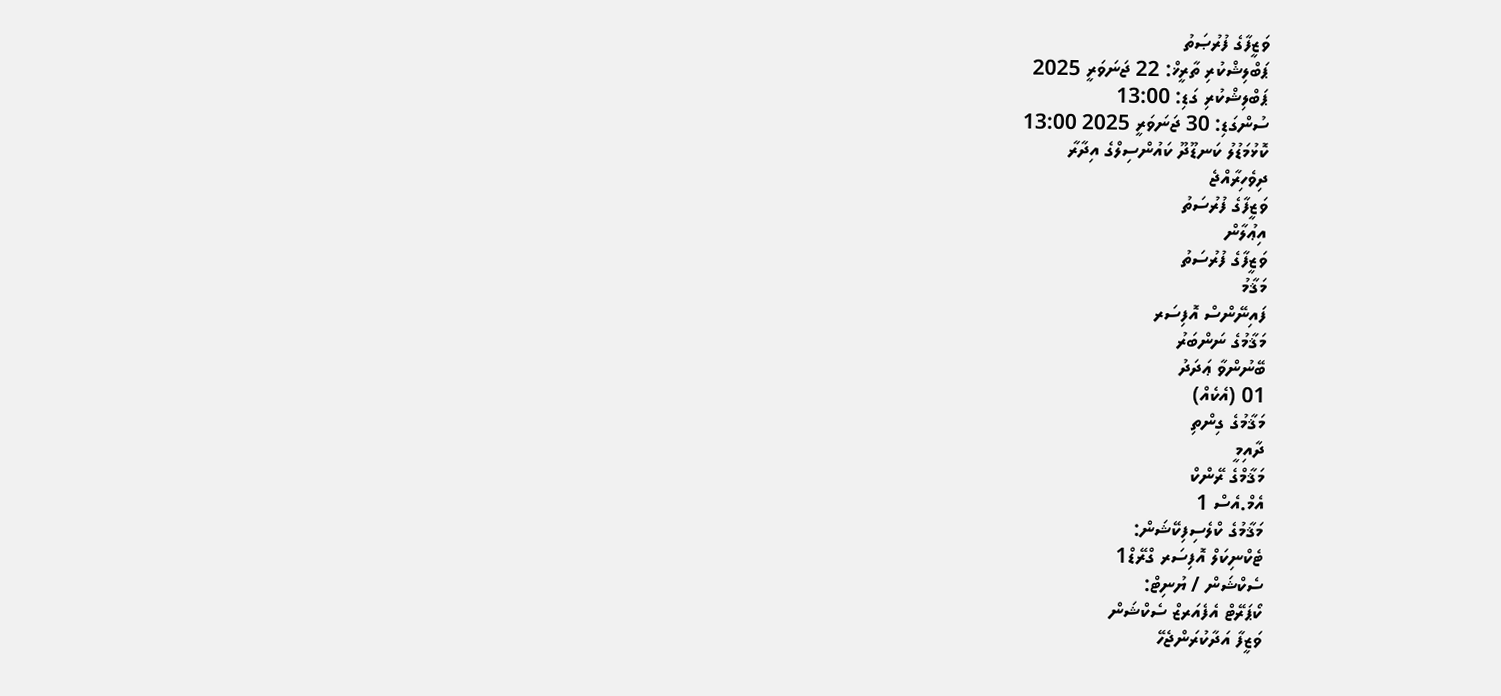ވަޒީފާގެ ފުރުޞަތު
ޕަބްލިޝްކުރި ތާރީޚް: 22 ޖަނަވަރީ 2025
ޕަބްލިޝްކުރި ގަޑި: 13:00
ސުންގަޑި: 30 ޖަނަވަރީ 2025 13:00
ކޮޅުމަޑުލު ކަނޑޫދޫ ކައުންސިލްގެ އިދާރާ
ދިވެހިރާއްޖެ
ވަޒީފާގެ ފުރުސަތު
އިޢުލާން
ވަޒީފާގެ ފުރުސަތު
މަޤާމު
ފައިނޭންސް އޮފިސަރ
މަޤާމުގެ ނަންބަރު
ބޭނުންވާ ޢަދަދު
01 (އެކެއް)
މަޤާމުގެ ގިންތި
ދާއިމީ
މަޤާމްގެ ރޭންކް
އެމް.އެސް 1
މަޤާމުގެ ކްލެސިފިކޭޝަން:
ޓެކްނިކަލް އޮފިސަރ ގްރޭޑް1
ސެކްޝަން / ޔުނިޓް:
ކޯޕަރޭޓް އެފެއަރޒް ސެކްޝަން
ވަޒީފާ އަދާކުރަންޖެހޭ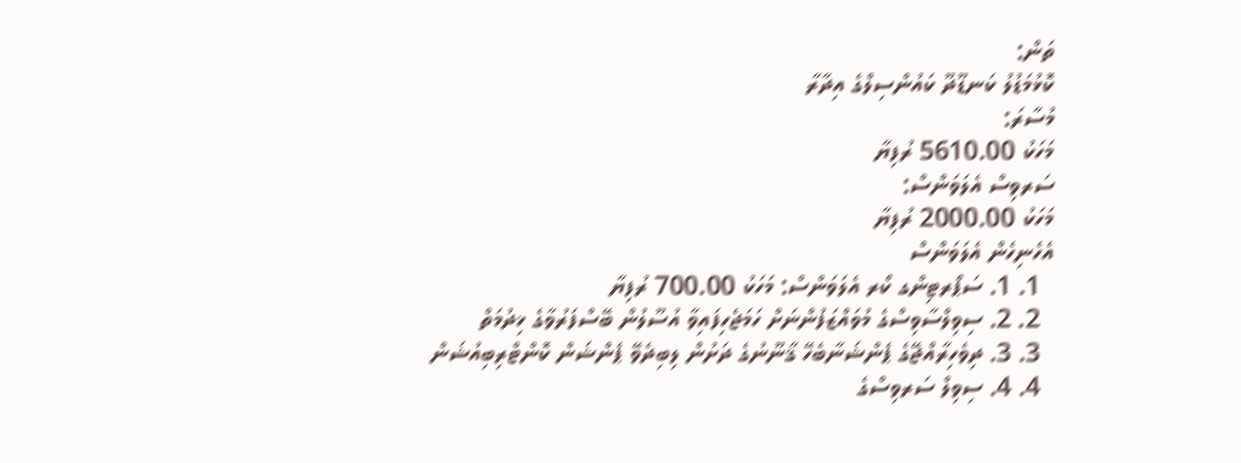ތަން:
ކޮޅުމަޑުލު ކަނޑޫދޫ ކައުންސިލްގެ އިދާރާ
މުސާރަ:
މަހަކު 5610.00 ރުފިޔާ
ސަރވިސް އެލަވަންސް:
މަހަކު 2000.00 ރުފިޔާ
އެހެނިހެން އެލަވަންސް
  1. 1. ސަޕޯރޓިންގ ކޯރ އެލަވަންސް: މަހަކު 700.00 ރުފިޔާ
  2. 2. ސިވިލްސާވިސްގެ މުވައްޒަފުންނަށް ހަމަޖެހިފައިވާ އުސޫލުން ބޭސްފަރުވާގެ ޚިދުމަތް
  3. 3. ދިވެހިރާއްޖޭގެ ޕެންޝަނާބެހޭ ޤާނޫނުގެ ދަށުން ލިބިދެވޭ ޕެންޝަން ކޮންޓްރިބިއުޝަން
  4. 4. ސިވިލް ސަރވިސްގެ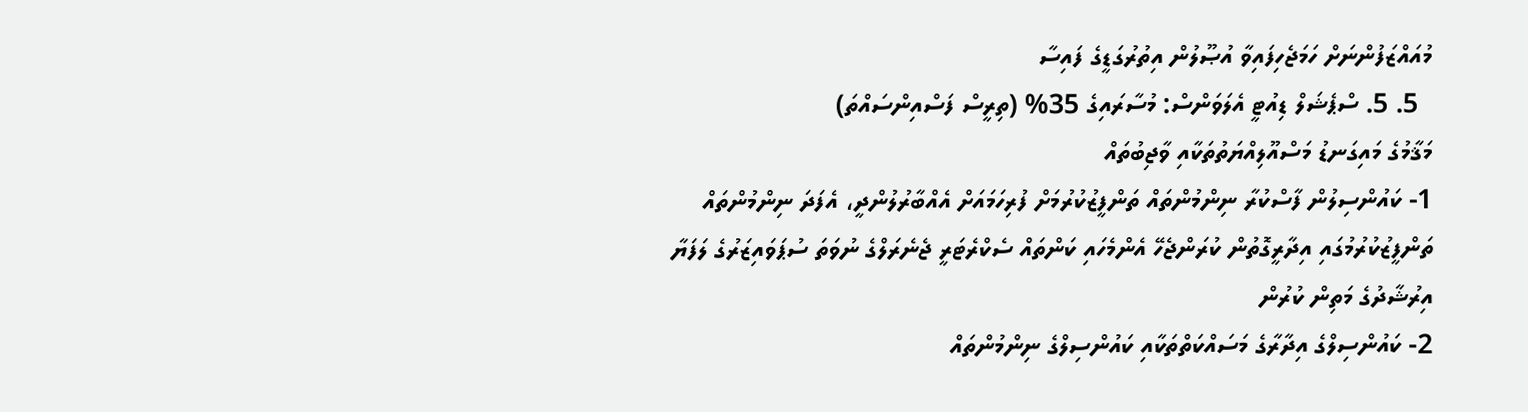މުއައްޒަފުންނަށް ހަމަޖެހިފައިވާ އުޞޫލުން އިތުރުގަޑީގެ ފައިސާ
  5. 5. ސްޕެޝަލް ޑިއުޓީ އެލަވަންސް: މުސާރައިގެ 35% (ތިރީސް ފަސްއިންސައްތަ)
މަޤާމުގެ މައިގަނޑު މަސްއޫލިއްޔަތުތަކާއި ވާޖިބުތައް
1- ކައުންސިލުން ފާސްކުރާ ނިންމުންތައް ތަންފީޒުކުރުމަށް ފުރިހަމައަށް އެއްބާރުލުންދީ، އެފަދަ ނިންމުންތައް ތަންފީޒުކުރުމުގައި އިދާރީގޮތުން ކުރަންޖެހޭ އެންމެހައި ކަންތައް ސެކްރެޓަރީ ޖެނެރަލްގެ ނުވަތަ ސުޕަވައިޒަރުގެ ލަފަޔާ އިރުޝާދުގެ މަތިން ކުރުން
2- ކައުންސިލްގެ އިދާރާގެ މަސައްކަތްތަކާއި ކައުންސިލްގެ ނިންމުންތައް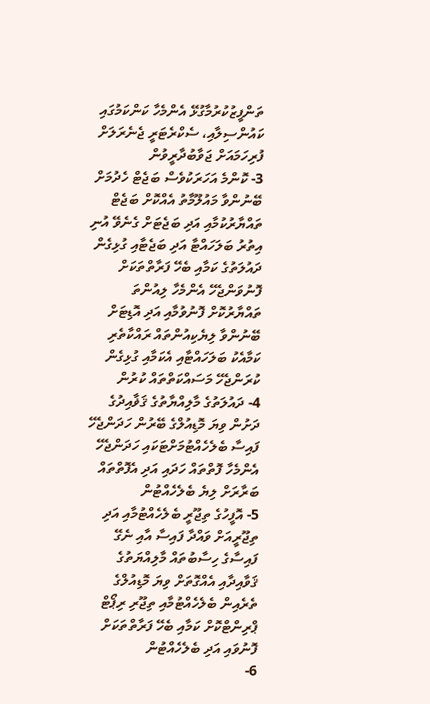ތަންފީޒުކުރުމާގުޅޭ އެންމެހާ ކަންކަމުގައި ކައުންސިލާއި، ސެކްރެޓަރީ ޖެނެރަލަށް ފުރިހަމައަށް ޖަވާބުދާރީވުން
3- ކޮންމެ އަހަރަކުވެސް ބަޖެޓް ހެދުމަށް ބޭނުންވާ މައުލޫމާތު އެއްކޮށް ބަޖެޓް ތައްޔާރުކުމާއި އަދި ބަޖެޓަށް ގެނެވޭ އުނި އިތުރު ބަލަހައްޓާ އަދި ބަޖެޓާއި ގުޅިގެން ދައުލަތުގެ ކަމާއި ބެހޭ ފަރާތްތަކަށް ފޮނުވަންޖެހޭ އެންމެހާ ލިއުންތަ ތައްޔާރުކޮށް ފޮނުވުމާއި އަދި އޮޑިޓަށް ބޭނުންވާ ލިޔެކިއުންތައް ރައްކާތެރި ކަމާއެކު ބަލަހައްޓާއި އެކަމާއި ގުޅިގެން ކުރަންޖެހޭ މަސައްކަތްތައް ކުރުން
4- ދައުލަތުގެ މާލިއްޔާތުގެ ޤަޥާއިދުގެ ދަށުން ވިޔަ މޮޑިއުލްގެ ބޭރުން ހަދަންޖެހޭ ފައިސާ ބެލެހެއްޓުމަށްޓަކައި ހަދަންޖެހޭ އެންމެހާ ފޮތްތައް ހަދައި އަދި އެފޮތްތައް ބަރާރަށް ލިޔެ ބެލެހެއްޓުން
5- އޮފީހުގެ ތިޖޫރީ ބެލެހެއްޓުމާއި އަދި ތިޖޫރީއަށް ވައްދާ ފައިސާ އާއި ނެގޭ ފައިސާގެ ހިސާބުތައް މާލިއްޔަތުގެ ޤަވާއިދާއި އެއްގޮތަށް ވިޔަ މޮޑިއުލްގެ ތެރެއިން ބެލެހެއްޓުމާއި ތިޖޫރި ރިޕޯޓް ޕްރިންޓްކޮށް ކަމާއި ބެހޭ ފަރާތްތަކަށް ފޮނުވައި އަދި ބެލެހެއްޓުން
6-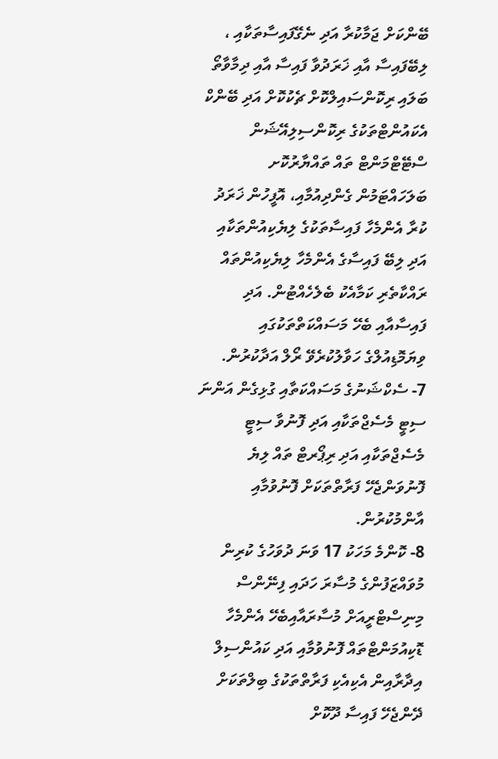ބޭންކަށް ޖަމާކުރާ އަދި ނެގޭފައިސާތަކާއި ، ލިބޭފައިސާ އާއި ޚަރަދުވާ ފައިސާ އާއި ދިމާވާތޯ ބަލައި ރިކޮންސައިލްކޮށް ޗެކުކޮށް އަދި ބޭންކް އެކައުންޓްތަކުގެ ރިކޮންސިލިއޭޝަން ސްޓޭޓްމަންޓް ތައް ތައްޔާރުކޮށ ބަލަހައްޓަމުން ގެންދިއުމާއި، އޮފީހުން ޚަރަދު ކުރާ އެންމެހާ ފައިސާތަކުގެ ލިޔެކިއުންތަކާއި އަދި ލިބޭ ފައިސާގެ އެންމެހާ ލިޔެކިއުންތައް ރައްކާތެރި ކަމާއެކު ބެލެހެއްޓުން. އަދި ފައިސާއާއި ބެހޭ މަސައްކަތްތަކުގައި ވިޔަމޮޑިއުލްގެ ހަވާލުކުރެވޭ ރޯލް އަދާކުރުން.
7- ސެކްޝަނުގެ މަސައްކަތާއި ގުޅިގެން އަންނަ ސިޓީ މެސެޖްތަކާއި އަދި ފޮނުވާ ސިޓީ މެސެޖްތަކާއި އަދި ރިޕޯރޓް ތައް ލިޔެ ފޮނުވަންޖެހޭ ފަރާތްތަކަށް ފޮނުވުމާއި އާންމުކުރުން.
8- ކޮންމެ މަހަކު 17 ވަނަ ދުވަހުގެ ކުރިން މުވައްޒަފުންގެ މުސާރަ ހަދައި ފިނޭންސް މިނިސްޓްރީއަށް މުސާރައާއިބެހޭ އެންމެހާ ޑޮކިއުމަންޓްތައް ފޮނުވުމާއި އަދި ކައުންސިލް އިދާރާއިން އެކިއެކި ފަރާތްތަކުގެ ބިލްތަކަށް ދޭންޖެހޭ ފައިސާ ދޫކޮށް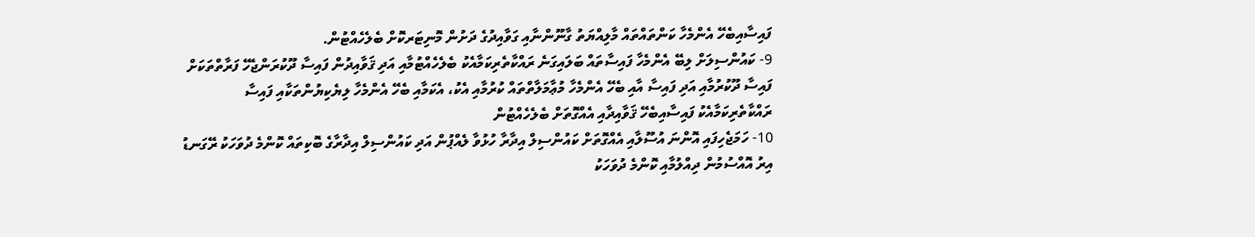ފައިސާއިބެހޭ އެންމެހާ ކަންތައްތައް މާލިއްޔަތު ގާނޫންނާއި ގަވާއިދުގެ ދަށުން މޮނިޓަރކޮށް ބެލެހެއްޓުން.
9- ކައުންސިލަށް ލިބޭ އެންމެހާ ފައިސާތައް ބަލައިގަނެ ރައްކާތެރިކަމާއެކު ބެލެހެއްޓުމާއި އަދި ޤަވާއިދުން ފައިސާ ދޫކުރަންޖެހޭ ފަރާތްތަކަށް ފައިސާ ދޫކުރުމާއި އަދި ފައިސާ އާއި ބެހޭ އެންމެހާ މުޢާމަލާތްތައް ކުރުމާއި އެކު، އެކަމާއި ބެހޭ އެންމެހާ ލިޔެކިޔުންތަކާއި ފައިސާ ރައްކާތެރިކަމާއެކު ފައިސާއިބެހޭ ޤަވާއިދާއި އެއްގޮތަށް ބެލެހެއްޓުން
10- ހަމަޖެހިފައި އޮންނަ އުސޫލާއި އެއްގޮތަށް ކައުންސިލް އިދާރާ ހުޅުވާ ލެއްޕުން އަދި ކައުންސިލް އިދާރާގެ ބޮކިތައް ކޮންމެ ދުވަހަކު ރޭގަނޑު އިރު އޮއްސުމުން ދިއްލުމާއި ކޮންމެ ދުވަހަކު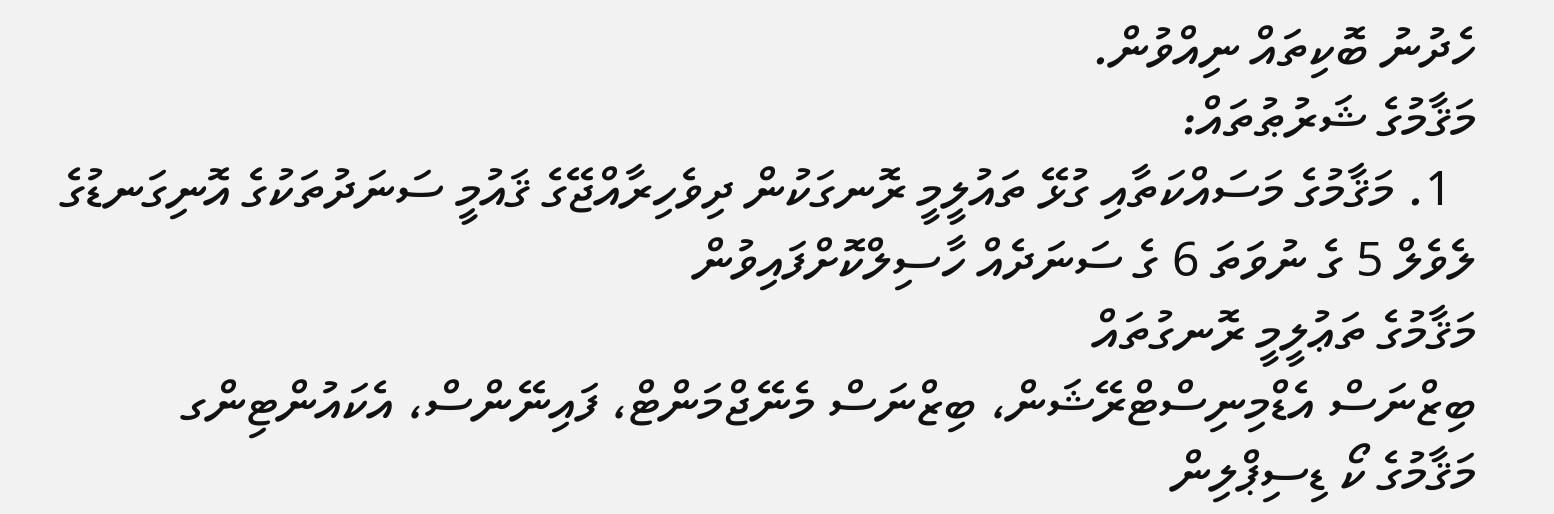ހެދުނު ބޮކިތައް ނިއްވުން.
މަޤާމުގެ ޝަރުޠުތައް:
  1. މަޤާމުގެ މަސައްކަތާއި ގުޅޭ ތައުލީމީ ރޮނގަކުން ދިވެހިރާއްޖޭގެ ޤައުމީ ސަނަދުތަކުގެ އޮނިގަނޑުގެ ލެވެލް 5 ގެ ނުވަތަ 6 ގެ ސަނަދެއް ހާސިލްކޮށްފައިވުން
މަޤާމުގެ ތަޢުލީމީ ރޮނގުތައް
ބިޒްނަސް އެޑްމިނިސްޓްރޭޝަން، ބިޒްނަސް މެނޭޖްމަންޓް، ފައިނޭންސް، އެކައުންޓިންގ
މަޤާމުގެ ކޯ ޑިސިޕްލިން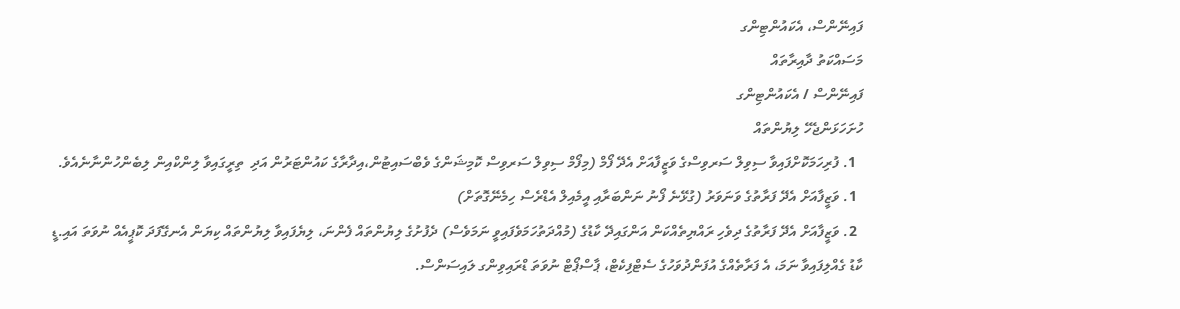ފައިނޭންސް، އެކައުންޓިންގ
މަސައްކަތު ދާއިރާތައް
ފައިނޭންސް / އެކައުންޓިންގ
ހުށަހަޅަންޖެހޭ ލިޔުންތައް
  1. ފުރިހަމަކޮށްފައިވާ ސިވިލް ސަރވިސްގެ ވަޒީފާއަށް އެދޭ ފޯމް (މިފޯމް ސިވިލް ސަރވިސް ކޮމިޝަންގެ ވެބްސައިޓުން،އިދާރާގެ ކައުންޓަރުން އަދި  ތިރީގައިވާ ލިންކްއިން ލިބެންހުންނާނެއެވެ.
  1. ވަޒީފާއަށް އެދޭ ފަރާތުގެ ވަނަވަރު (ގުޅޭނެ ފޯނު ނަންބަރާއި އީމެއިލް އެޑްރެސް ހިމެނޭގޮތަށް)
  2. ވަޒީފާއަށް އެދޭ ފަރާތުގެ ދިވެހި ރައްޔިތެއްކަން އަންގައިދޭ ކާޑުގެ (މުއްދަތުހަމަވެފައިވީ ނަމަވެސް) ދެފުށުގެ ލިޔުންތައް ފެންނަ، ލިޔެފައިވާ ލިޔުންތައް ކިޔަން އެނގޭފަދަ ކޮޕީއެއް ނުވަތަ އައި.ޑީ ކާޑު ގެއްލިފައިވާ ނަމަ، އެ ފަރާތެއްގެ އުފަންދުވަހުގެ ސެޓްފިކެޓް، ޕާސްޕޯޓް ނުވަތަ ޑްރައިވިންގ ލައިސަންސް.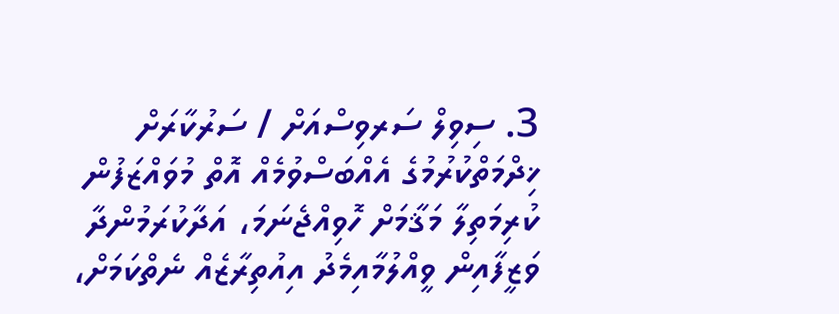3. ސިވިލް ސަރވިސްއަށް / ސަރުކާރަށް ޚިދްމަތްކުރުމުގެ އެއްބަސްވުމެއް އޮތް މުވައްޒަފުން ކުރިމަތިލާ މަޤާމަށް ހޮވިއްޖެނަމަ، އަދާކުރަމުންދާ ވަޒީފާއިން ވީއްލުމާއިމެދު އިއުތިރާޒެއް ނެތްކަމަށް،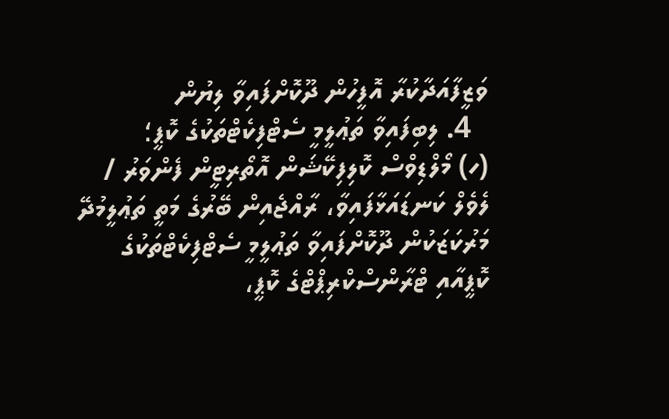ވަޒީފާއަދާކުރާ އޮފީހުން ދޫކޮށްފައިވާ ލިޔުން
  4. ލިބިފައިވާ ތަޢުލީމީ ސެޓްފިކެޓްތަކުގެ ކޮޕީ؛
(ހ) މޯލްޑިވްސް ކޮލިފިކޭޝަން އޮތޯރިޓީން ފެންވަރު / ލެވެލް ކަނޑައަޅާފައިވާ، ރާއްޖެއިން ބޭރުގެ މަތީ ތަޢުލީމުދޭ މަރުކަޒަކުން ދޫކޮށްފައިވާ ތަޢުލީމީ ސެޓްފިކެޓްތަކުގެ ކޮޕީއާއި ޓްރާންސްކްރިޕްޓްގެ ކޮޕީ،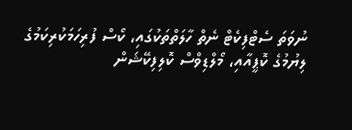ނުވަތަ ސެޓްފިކެޓް ނެތް ހާލަތްތަކުގައި، ކޯސް ފުރިހަމަކުރިކަމުގެ ލިޔުމުގެ ކޮޕީއާއި، މޯލްޑިވްސް ކޮލިފިކޭޝަން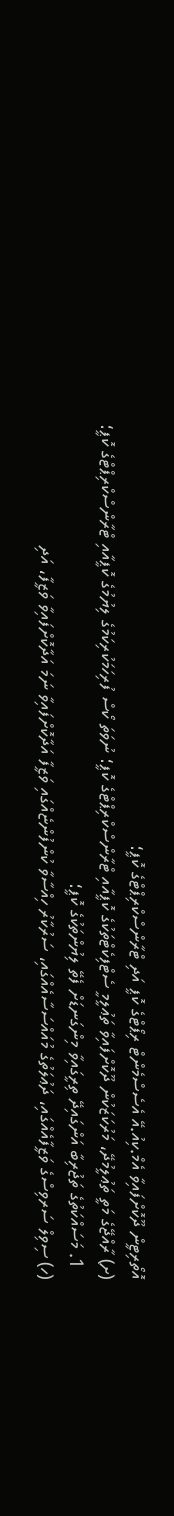އޮތޯރިޓީން ދޫކޮށްފައިވާ އެމް.ކިއު.އޭ އެސެސްމެންޓް ރިޕޯޓްގެ ކޮޕީ އަދި ޓްރާންސްކްރިޕްޓްގެ ކޮޕީ؛
(ށ) ރާއްޖޭގެ މަތީ ތަޢުލީމުދޭ، މަރުކަޒަކުން ދޫކޮށްފައިވާ ތަޢުލީމީ ސެޓްފިކެޓްތަކުގެ ކޮޕީއާއި ޓްރާންސްކްރިޕްޓްގެ ކޮޕީ؛ ނުވަތަ ކޯސް ފުރިހަމަކުރިކަމުގެ ލިޔުމުގެ ކޮޕީއާއި ޓްރާންސްކްރިޕްޓްގެ ކޮޕީ؛
  1. މަސައްކަތުގެ ތަޖުރިބާ އަންގައިދޭ ތިރީގައިވާ މިންގަނޑަށް ފެތޭ ލިޔުންތަކުގެ ކޮޕީ؛
(ހ) ސިވިލް ސަރވިސްގެ ވަޒީފާއެއްގައި، ދަޢުލަތުގެ މުއައްސަސާއެއްގައި، ސަރުކާރު ހިއްސާވާ ކުންފުންޏެއްގައި ވަޒީފާ އަދާކޮށްފައިވާ ނަމަ އަދާކޮށްފައިވާ ވަޒީފާ، އަދި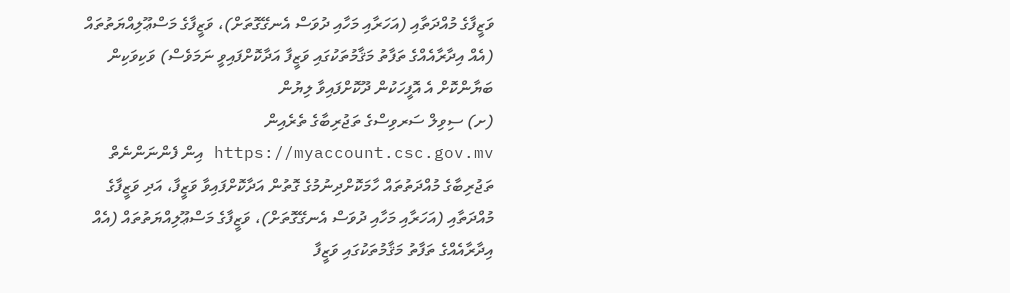ވަޒީފާގެ މުއްދަތާއި (އަހަރާއި މަހާއި ދުވަސް އެނގޭގޮތަށް)، ވަޒީފާގެ މަސްޢޫލިއްޔަތުތައް (އެއް އިދާރާއެއްގެ ތަފާތު މަޤާމުތަކުގައި ވަޒީފާ އަދާކޮށްފައިވީ ނަމަވެސް) ވަކިވަކިން ބަޔާންކޮށް އެ އޮފީހަކުން ދޫކޮށްފައިވާ ލިޔުން
(ށ) ސިވިލް ސަރވިސްގެ ތަޖުރިބާގެ ތެރެއިން https://myaccount.csc.gov.mv އިން ފެންނަންނެތް ތަޖުރިބާގެ މުއްދަތުތައް ހާމަކޮށްދިނުމުގެ ގޮތުން އަދާކޮށްފައިވާ ވަޒީފާ، އަދި ވަޒީފާގެ މުއްދަތާއި (އަހަރާއި މަހާއި ދުވަސް އެނގޭގޮތަށް)، ވަޒީފާގެ މަސްޢޫލިއްޔަތުތައް (އެއް އިދާރާއެއްގެ ތަފާތު މަޤާމުތަކުގައި ވަޒީފާ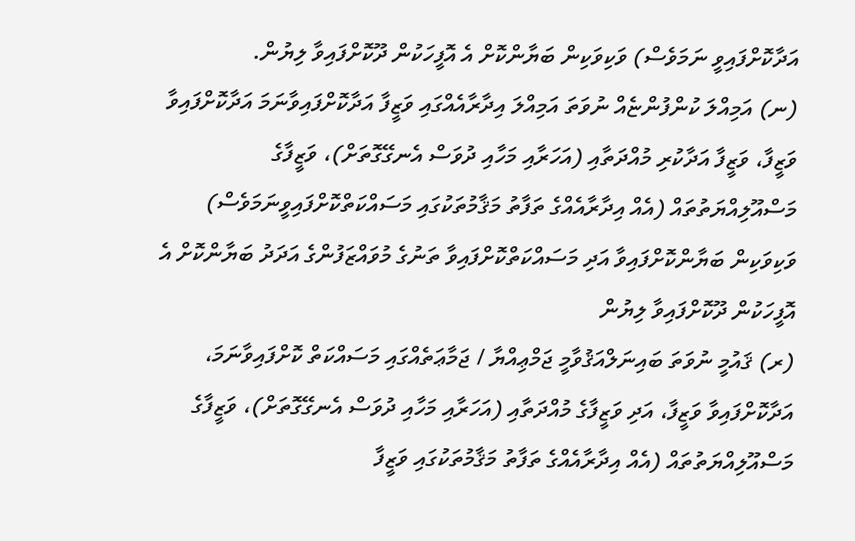އަދާކޮށްފައިވީ ނަމަވެސް) ވަކިވަކިން ބަޔާންކޮށް އެ އޮފީހަކުން ދޫކޮށްފައިވާ ލިޔުން.
(ނ) އަމިއްލަ ކުންފުންޏެއް ނުވަތަ އަމިއްލަ އިދާރާއެއްގައި ވަޒީފާ އަދާކޮށްފައިވާނަމަ އަދާކޮށްފައިވާ ވަޒީފާ، ވަޒީފާ އަދާކުރި މުއްދަތާއި (އަހަރާއި މަހާއި ދުވަސް އެނގޭގޮތަށް)، ވަޒީފާގެ މަސްއޫލިއްޔަތުތައް (އެއް އިދާރާއެއްގެ ތަފާތު މަޤާމުތަކުގައި މަސައްކަތްކޮށްފައިވީނަމަވެސް) ވަކިވަކިން ބަޔާންކޮށްފައިވާ އަދި މަސައްކަތްކޮށްފައިވާ ތަނުގެ މުވައްޒަފުންގެ އަދަދު ބަޔާންކޮށް އެ އޮފީހަކުން ދޫކޮށްފައިވާ ލިޔުން
(ރ) ޤައުމީ ނުވަތަ ބައިނަލްއަޤުވާމީ ޖަމްޢިއްޔާ / ޖަމާޢަތެއްގައި މަސައްކަތް ކޮށްފައިވާނަމަ، އަދާކޮށްފައިވާ ވަޒީފާ، އަދި ވަޒީފާގެ މުއްދަތާއި (އަހަރާއި މަހާއި ދުވަސް އެނގޭގޮތަށް)، ވަޒީފާގެ މަސްއޫލިއްޔަތުތައް (އެއް އިދާރާއެއްގެ ތަފާތު މަޤާމުތަކުގައި ވަޒީފާ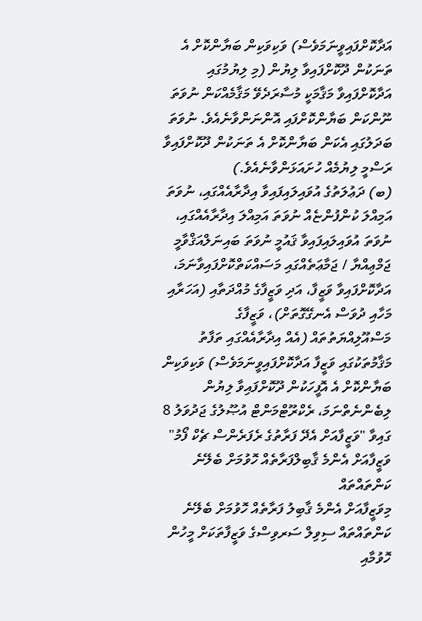އަދާކޮށްފައިވީނަމަވެސް) ވަކިވަކިން ބަޔާންކޮށް އެ ތަނަކުން ދޫކޮށްފައިވާ ލިޔުން (މި ލިޔުމުގައި އަދާކޮށްފައިވާ މަޤާމަކީ މުސާރަދެވޭ މަޤާމެއްކަން ނުވަތަ ނޫންކަން ބަޔާންކޮށްފައި އޮންނަންވާނެއެވެ. ނުވަތަ ބަދަލުގައި އެކަން ބަޔާންކޮށް އެ ތަނަކުން ދޫކޮށްފައިވާ ރަސްމީ ލިޔުމެއް ހުށައަޅަންވާނެއެވެ.)
(ބ) ދަޢުލަތުގެ އުވައިލައިފައިވާ އިދާރާއެއްގައި، ނުވަތަ އަމިއްލަ ކުންފުންޏެއް ނުވަތަ އަމިއްލަ އިދާރާއެއްގައި، ނުވަތަ އުވައިލައިފައިވާ ޤައުމީ ނުވަތަ ބައިނަލްއަޤްވާމީ ޖަމްޢިއްޔާ / ޖަމާޢަތެއްގައި މަސައްކަތްކޮށްފައިވާނަމަ، އަދާކޮށްފައިވާ ވަޒީފާ، އަދި ވަޒީފާގެ މުއްދަތާއި (އަހަރާއި މަހާއި ދުވަސް އެނގޭގޮތަށް)، ވަޒީފާގެ މަސްއޫލިއްޔަތުތައް (އެއް އިދާރާއެއްގައި ތަފާތު މަޤާމުތަކުގައި ވަޒީފާ އަދާކޮށްފައިވީނަމަވެސް) ވަކިވަކިން ބަޔާންކޮށް އެ އޮފީހަކުން ދޫކޮށްފައިވާ ލިޔުން ލިބެންނެތްނަމަ، ރެކްރޫޓްމަންޓް އުޞޫލުގެ ޖަދުވަލު 8 ގައިވާ "ވަޒީފާއަށް އެދޭ ފަރާތުގެ ރެފަރެންސް ޗެކް ފޯމު"
ވަޒީފާއަށް އެންމެ ޤާބިލްފަރާތެއް ހޮވުމަށް ބެލޭނެ ކަންތައްތައް
މިވަޒީފާއަށް އެންމެ ޤާބިލު ފަރާތެއް ހޮވުމަށް ބެލޭނެ ކަންތައްތައް ސިވިލް ސަރވިސްގެ ވަޒީފާތަކަށް މީހުން ހޮވުމާއި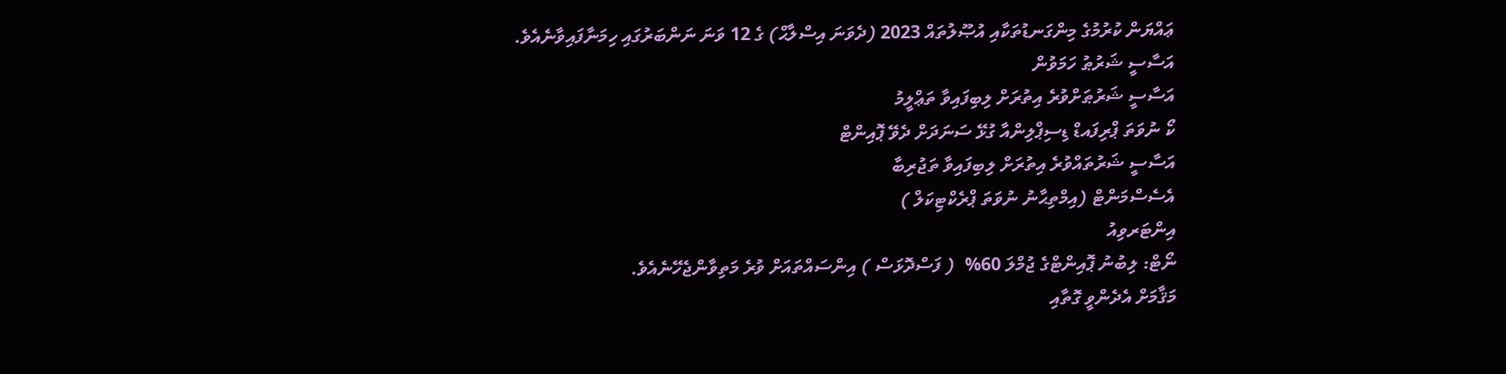ޢައްޔަން ކުރުމުގެ މިންގަނޑުތަކާއި އުޞޫލުތައް 2023 (ދެވަނަ އިސްލާޙް) ގެ 12 ވަނަ ނަންބަރުގައި ހިމަނާފައިވާނެއެވެ.
އަސާސީ ޝަރުޠު ހަމަވުން
އަސާސީ ޝަރުޠަށްވުރެ އިތުރަށް ލިބިފައިވާ ތަޢްލީމު
ކޯ ނުވަތަ ޕްރިފައޑް ޑިސިޕްލިންއާ ގުޅޭ ސަނަދަށް ދެވޭ ޕޮއިންޓް
އަސާސީ ޝަރުތައްވުރެ އިތުރަށް ލިބިފައިވާ ތަޖުރިބާ
އެސެސްމަންޓް (އިމްތިޙާނު ނުވަތަ ޕްރެކްޓިކަލް )
އިންޓަރވިއު
ނޯޓް: ލިބުނު ޕޮއިންޓްގެ ޖުމްލަ 60%  ( ފަސްދޮޅަސް ) އިންސައްތައަށް ވުރެ މަތިވާންޖެހޭނެއެވެ.
މަޤާމަށް އެދެންވީ ގޮތާއި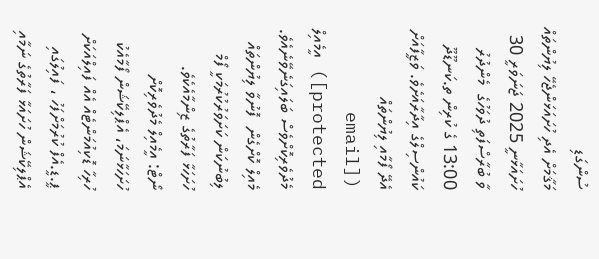ސުންގަޑި
މަޤާމަށް އެދި ހުށައަޅަންޖެހޭ ލިޔުންތައް ހުށައަޅާނީ 2025 ޖަނަވަރީ 30 ވާ ބުރާސްފަތި ދުވަހުގެ  މެންދުރު 13:00 ގެ ކުރިން ތ.ކަނޑޫދޫ ކައުންސިލްގެ އިދާރާއަށެވެ. ވަޒީފާއަށް އެދޭ ފޯމާއި ލިޔުންތައް ([email protected]) އީމެއިލް މެދުވެރިކޮށްވެސް ބަލައިގަނެވޭނެއެވެ. މެއިލް ކޮށްގެން  ފޮނުވާ ލިޔުންތައް ލިބުނުކަން ކަށަވަރުކުރުމަކީ ފޯމް ހުށަހަޅާ ފަރާތުގެ ޒިންމާއެކެވެ.
ނޯޓް: އީމެއިލް މެދުވެރިކޮށް ހުށަހަޅާނަމަ، އެޕްލިކޭޝަން ފޯމާއެކު ހުރިހާ ޑޮކިއުމަންޓެއް އެއް ފައިލްއަކަށް ޕީ.ޑީ.އެފް ކުރުމަށްފަހު ، ފައިލުގައި އެޕްލިކޭޝަން ހުށައަޅާ ފަރާތުގެ ނަމާއި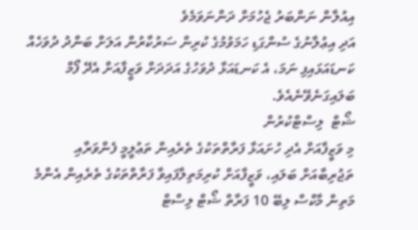އިއުލާން ނަންބަރު ޖެހުމަށް ދަންނަވަމެވެ
އަދި އިޢުލާނުގެ ސުންގަޑި ހަމަވުމުގެ ކުރިން ސަރުކާރުން އަލަށް ބަންދު ދުވަހެއް ކަނޑައަޅައިފި ނަމަ، އެ ކަނޑައަޅާ ދުވަހުގެ އަދަދަށް ވަޒީފާއަށް އެދޭ ފޯމް ބަލައިގަނެވޭނެއެވެ.
ޝޯޓް  ލިސްޓްކުރުން
މި ވަޒީފާއަށް އެދި ހުށައަޅާ ފަރާތްތަކުގެ ތެރެއިން ތަޢުލީމީ ފެންވަރާއި ތަޖުރިބާއަށް ބަލައި، ވަޒީފާއަށް ކުރިމަތިލާފައިވާ ފަރާތްތަކުގެ ތެރެއިން އެންމެ މަތިން މާކްސް ލިބޭ 10 ފަރާތް ޝޯޓް ލިސްޓް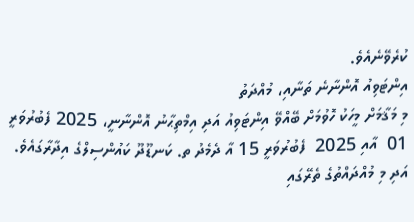ކުރެވޭނެއެވެ.
އިންޓަވިއު އޮންނާނެ ތަނާއި، މުއްދަތު
މި މަޤާމަށް މީހަކު ހޮވުމަށް ބޭއްވޭ އިންޓަވިއު އަދި އިމްތިޙާނު އޮންނާނީ، 2025 ފެބުރުވަރީ 01  އާއި 2025  ފެބުރުވަރީ 15 އާ ދެމެދު ތ. ކަނޑޫދޫ ކައުންސިލްގެ އިދާރާގައެވެ.
އަދި މި މުއްދައްތުގެ ތެރޭގައި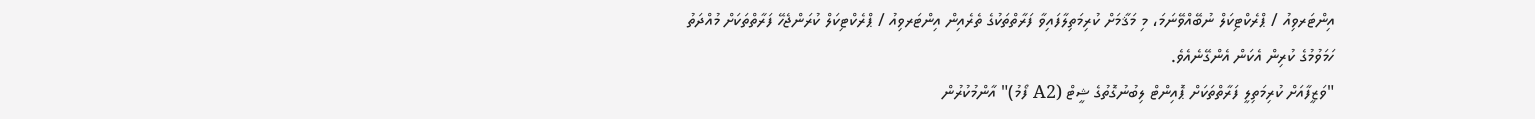އިންޓަރވިއު / ޕްރެކްޓިކަލް ނުބޭއްވޭނަމަ، މި މަޤާމަށް ކުރިމަތިލާފައިވާ ފަރާތްތަކުގެ ތެރެއިން އިންޓަރވިއު / ޕްރެކްޓިކަލް ކުރަންޖެހޭ ފަރާތްތަކަށް މުއްދަތު ހަމަވުމުގެ ކުރިން އެކަން އެންގޭނެއެވެ.
"ވަޒީފާއަށް ކުރިމަތިލީ ފަރާތްތަކަށް ޕޮއިންޓް ލިބުނުގޮތުގެ ޝީޓް (A2 ފޯމު)" އާންމުކުރުން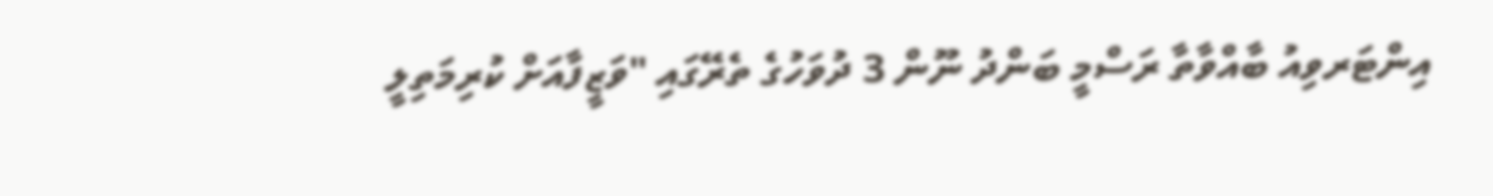އިންޓަރވިއު ބާއްވާތާ ރަސްމީ ބަންދު ނޫން 3 ދުވަހުގެ ތެރޭގައި "ވަޒީފާއަށް ކުރިމަތިލީ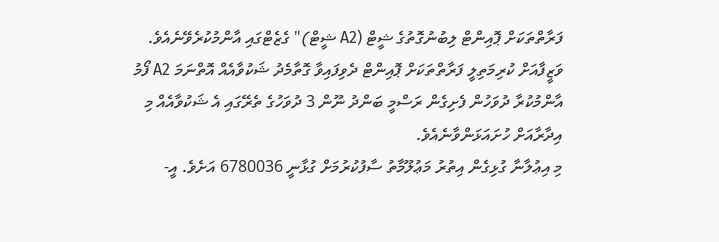ފަރާތްތަކަށް ޕޮއިންޓް ލިބުނުގޮތުގެ ޝީޓް (A2 ޝީޓް)" ގެޒެޓްގައި އާންމުކުރެވޭނެއެވެ. ވަޒީފާއަށް ކުރިމަތިލީ ފަރާތްތަކަށް ޕޮއިންޓް ދެވިފައިވާ ގޮތާމެދު ޝަކުވާއެއް އޮތްނަމަ A2 ފޯމު އާންމުކުރާ ދުވަހުން ފެށިގެން ރަސްމީ ބަންދު ނޫން 3 ދުވަހުގެ ތެރޭގައި އެ ޝަކުވާއެއް މި އިދާރާއަށް ހުށައަޅަންވާނެއެވެ.
މި އިޢުލާނާ ގުޅިގެން އިތުރު މަޢުލޫމާތު ސާފުކުރުމަށް ގުޅާނީ 6780036 އަށެވެ. އީ-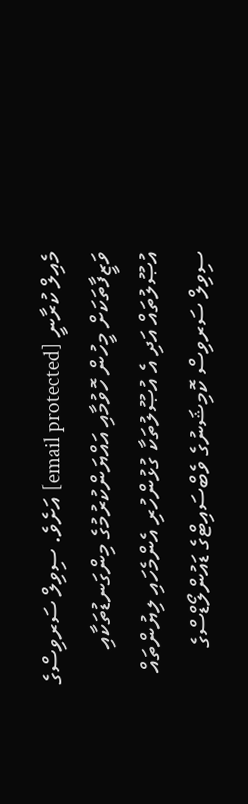މެއިލް ކުރާނީ [email protected] އަށެވެ. ސިވިލް ސަރވިސްގެ ވަޒީފާތަކަށް މީހުން ހޮވުމާއި އައްޔަންކުރުމުގެ މިންގަނޑުތަކާއި އުޞޫލުތައް އަދި އެ އުޞޫލުތަކާ ގުޅުންހުރި އެންމެހައި ލިޔުންތައް ސިވިލް ސަރވިސް ކޮމިޝަނުގެ ވެބްސައިޓްގެ ޑައުންލޯޑްސްގެ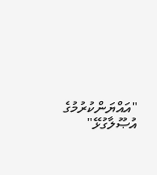"އައްޔަންކުރުމުގެ އުޞޫލާގުޅޭ"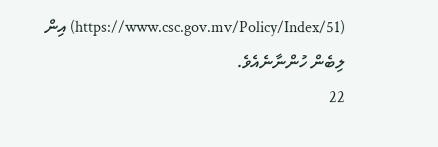(https://www.csc.gov.mv/Policy/Index/51) އިން ލިބެން ހުންނާނެއެވެ.
22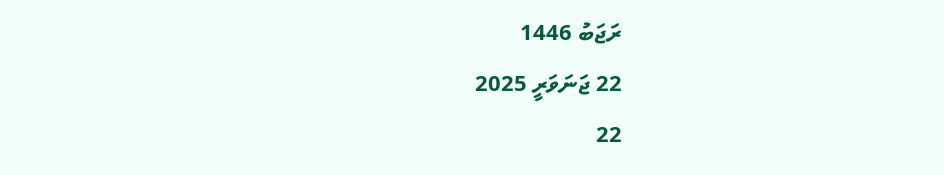ރަޖަބު 1446
22 ޖަނަވަރީ 2025
22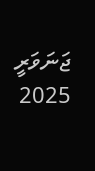ޖަނަވަރީ 2025